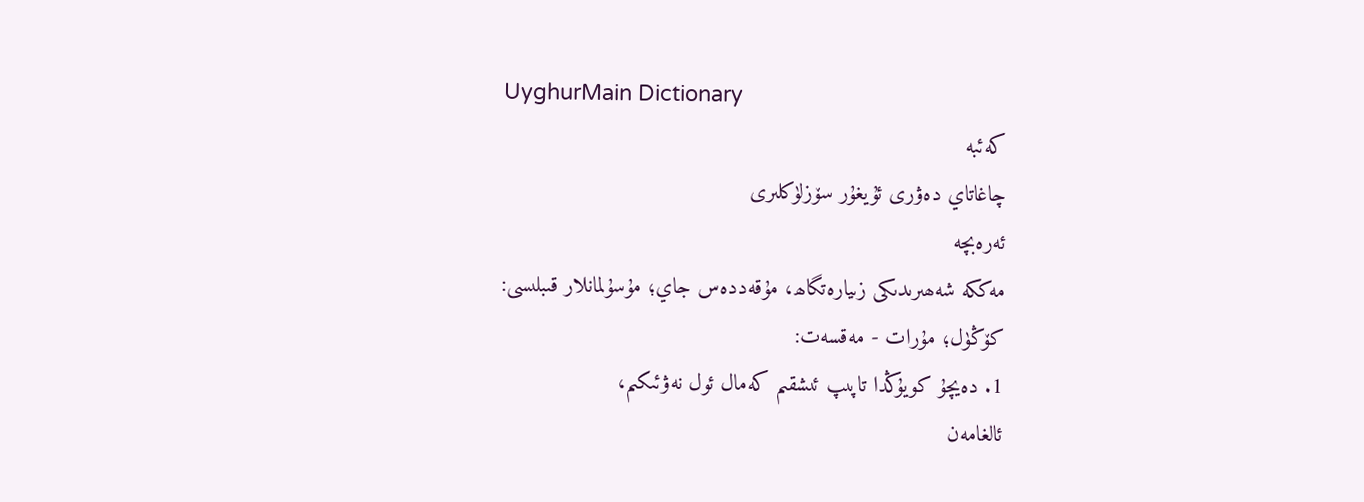UyghurMain Dictionary
كەئبە
چاغاتاي دەۋرى ئۇيغۇر سۆزلۈكلىرى
ئەرەبچە
مەككە شەھىرىدىكى زىيارەتگاھ، مۇقەددەس جاي؛ مۇسۇلمانلار قىبلىسى:
كۆڭۈل؛ مۇرات - مەقسەت:
1. دەيچۇ كويۇڭدا تاپىپ ئىشقىم كەمال ئول نەۋئىكىم،
ئالغامەن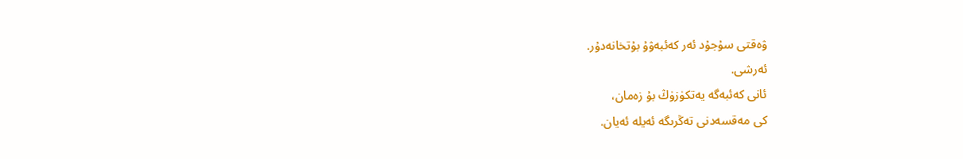ۋەقتى سۇجۇد ئەر كەئبەۋۇ بۇتخانەدۇر.
ئەرشى.
ئانى كەئبەگە يەتكۈزۈڭ بۇ زەمان،
كى مەقسەدنى تەڭرىگە ئەيلە ئەيان.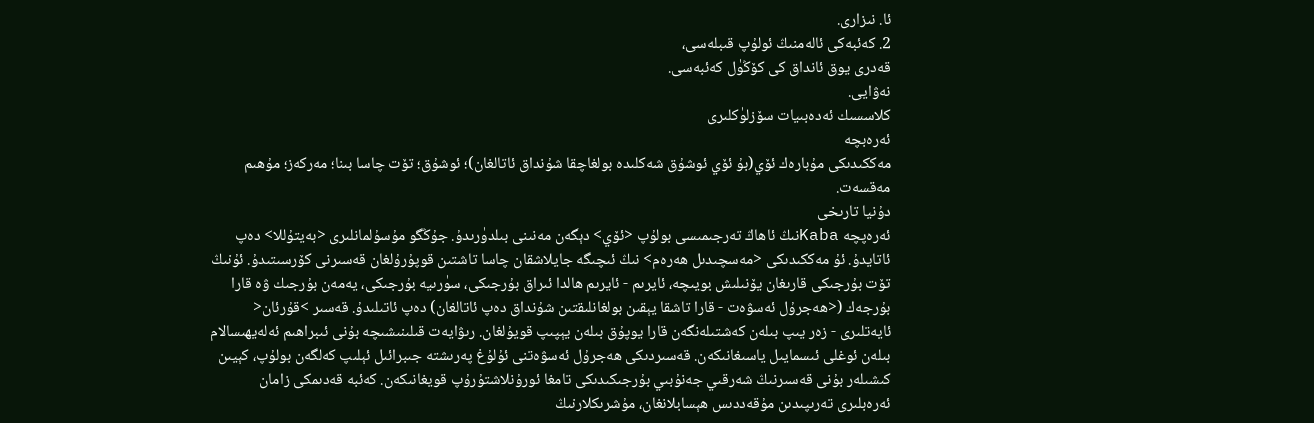ئا. نىزارى.
2. كەئبەكى ئالەمنىڭ ئولۇپ قىبلەسى،
قەدرى يوق ئانداق كى كۆڭۈل كەئبەسى.
نەۋايى.
كلاسسىك ئەدەبىيات سۆزلۈكلىرى
ئەرەبچە
مەككىدىكى مۇبارەك ئۆي(بۇ ئۆي ئوشۇق شەكلىدە بولغاچقا شۇنداق ئاتالغان)؛ ئوشۇق؛ تۆت چاسا بىنا؛ مەركەز؛ مۇھىم مەقسەت.
دۇنيا تارىخى
ئەرەپچە Kabaنىڭ ئاھاڭ تەرجىمىسى بولۇپ <ئۆي> دېگەن مەنىنى بىلدۈرىدۇ. جۇڭگو مۇسۇلمانلىرى <بەيتۇللا> دەپ ئاتايدۇ. ئۇ مەككىدىكى <مەسچىدىل ھەرەم> نىڭ ئىچىگە جايلاشقان چاسا تاشتىن قوپۇرۇلغان قەسىرنى كۆرسىتىدۇ. ئۇنىڭ تۆت بۇرجىكى قارىغان يۆنىلىش بويىچە، ئايرىم - ئايرىم ھالدا ئىراق بۇرجىكى، سۈرىيە بۇرجىكى، يەمەن بۇرجىك ۋە قارا بۇرجەك (<ھەجرۇل ئەسۋەت - قارا تاشقا يېقىن بولغانلىقتىن شۇنداق دەپ ئاتالغان) دەپ ئاتىلىدۇ. قەسىر >قۇرئان< ئايەتلىرى - زەر يىپ بىلەن كەشتىلەنگەن قارا يوپۇق بىلەن يېپىپ قويۇلغان. رىۋايەت قىلىنىشىچە بۇنى ئىبراھىم ئەلەيھىسالام بىلەن ئوغلى ئىسمايىل ياسىغانىكەن. قەسىردىكى ھەجرۇل ئەسۋەتنى ئۇلۇغ پەرىشتە جىبرائىل ئېلىپ كەلگەن بولۇپ، كېيىن كىشىلەر بۇنى قەسىرنىڭ شەرقىي جەنۇبىي بۇرجىكىدىكى تامغا ئورۇنلاشتۇرۇپ قويغانىكەن. كەئبە قەدىمكى زامان ئەرەبلىرى تەرىپىدىن مۇقەددىس ھېسابلانغان، مۇشرىكلارنىڭ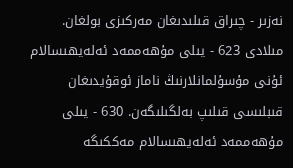نەزىر - چىراق قىلىدىغان مەركىزى بولغان. مىلادى 623 - يىلى مۇھەممەد ئەلەيھىسالام ئۇنى مۇسۇلمانلارنىڭ ناماز ئوقۇيدىغان قىبلىسى قىلىپ بەلگىلىگەن. 630 - يىلى مۇھەممەد ئەلەيھىسالام مەككىگە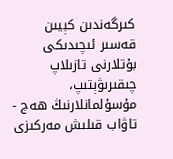كىرگەندىن كېيىن قەسىر ئىچىدىكى بۇتلارنى تازىلاپ چىقىرىۋېتىپ، مۇسۇلمانلارنىڭ ھەج - تاۋاب قىلىش مەركىزى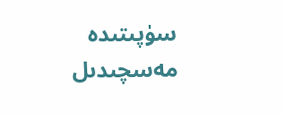سۈپىتىدە مەسچىدىل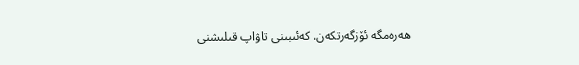ھەرەمگە ئۆزگەرتكەن. كەئىبىنى تاۋاپ قىلىشنى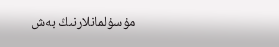مۇسۇلمانلارنىڭ بەش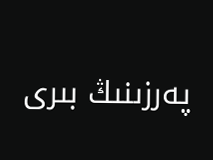پەرزىنىڭ بىرى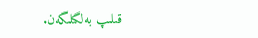قىلىپ بەلگىلىگەن.